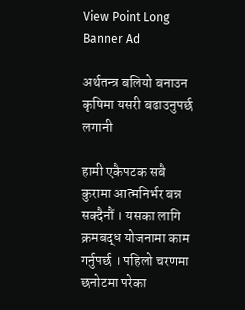View Point Long Banner Ad

अर्थतन्त्र बलियो बनाउन कृषिमा यसरी बढाउनुपर्छ लगानी

हामी एकैपटक सबै कुरामा आत्मनिर्भर बन्न सक्दैनौं । यसका लागि क्रमबद्ध योजनामा काम गर्नुपर्छ । पहिलो चरणमा छनोटमा परेका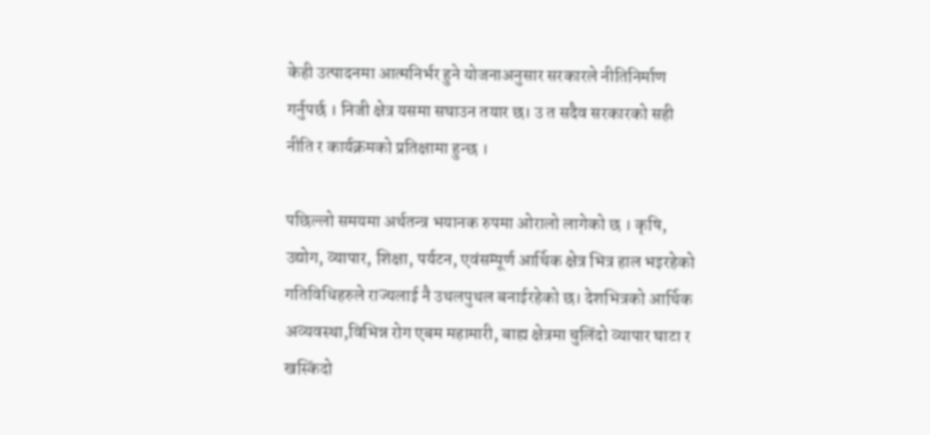केही उत्पादनमा आत्मनिर्भर हुने योजनाअनुसार सरकारले नीतिनिर्माण गर्नुपर्छ । निजी क्षेत्र यसमा सघाउन तयार छ। उ त सदैव सरकारको सही नीति र कार्यक्रमको प्रतिक्षामा हुन्छ ।

पछिल्लो समयमा अर्थतन्त्र भयानक रुपमा ओरालो लागेको छ । कृषि, उद्योग, व्यापार, शिक्षा, पर्यटन, एवंसम्पूर्ण आर्थिक क्षेत्र भित्र हाल भइरहेको गतिविधिहरुले राज्यलाई नै उथलपुथल बनाईरहेको छ। देशभित्रको आर्थिक अव्यवस्था,विभिन्न रोग एबम महामारी, बाह्य क्षेत्रमा चुलिंदो व्यापार घाटा र खस्किंदो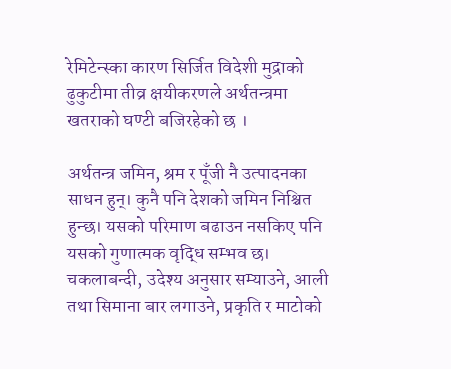रेमिटेन्स्का कारण सिर्जित विदेशी मुद्राको ढुकुटीमा तीव्र क्षयीकरणले अर्थतन्त्रमा खतराको घण्टी बजिरहेको छ ।

अर्थतन्त्र जमिन, श्रम र पूँजी नै उत्पादनका साधन हुन्। कुनै पनि देशको जमिन निश्चित हुन्छ। यसको परिमाण बढाउन नसकिए पनि यसको गुणात्मक वृद्धि सम्भव छ। चकलाबन्दी, उदेश्य अनुसार सम्याउने, आली तथा सिमाना बार लगाउने, प्रकृति र माटोको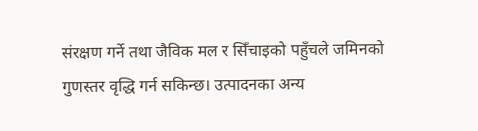संरक्षण गर्ने तथा जैविक मल र सिँचाइको पहुँचले जमिनको गुणस्तर वृद्धि गर्न सकिन्छ। उत्पादनका अन्य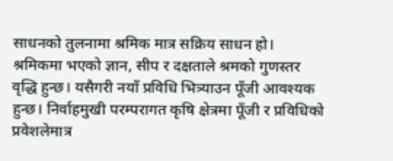साधनको तुलनामा श्रमिक मात्र सक्रिय साधन हो। श्रमिकमा भएको ज्ञान, सीप र दक्षताले श्रमको गुणस्तर वृद्धि हुन्छ। यसैगरी नयाँ प्रविधि भित्र्याउन पूँजी आवश्यक हुन्छ। निर्वाहमुखी परम्परागत कृषि क्षेत्रमा पूँजी र प्रविधिको प्रवेशलेमात्र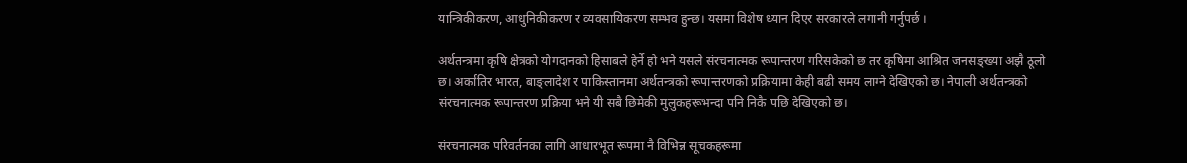यान्त्रिकीकरण, आधुनिकीकरण र व्यवसायिकरण सम्भव हुन्छ। यसमा विशेष ध्यान दिएर सरकारले लगानी गर्नुपर्छ ।

अर्थतन्त्रमा कृषि क्षेत्रको योगदानको हिसाबले हेर्ने हो भने यसले संरचनात्मक रूपान्तरण गरिसकेको छ तर कृषिमा आश्रित जनसङ्ख्या अझै ठूलो छ। अर्कातिर भारत, बाङ्लादेश र पाकिस्तानमा अर्थतन्त्रको रूपान्तरणको प्रक्रियामा केही बढी समय लाग्ने देखिएको छ। नेपाली अर्थतन्त्रको संरचनात्मक रूपान्तरण प्रक्रिया भने यी सबै छिमेकी मुलुकहरूभन्दा पनि निकै पछि देखिएको छ।

संरचनात्मक परिवर्तनका लागि आधारभूत रूपमा नै विभिन्न सूचकहरूमा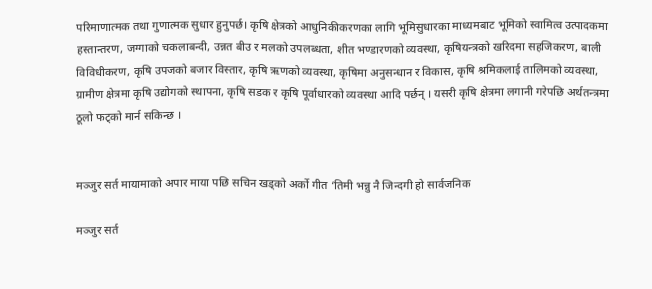परिमाणात्मक तथा गुणात्मक सुधार हुनुपर्छ। कृषि क्षेत्रको आधुनिकीकरणका लागि भूमिसुधारका माध्यमबाट भूमिको स्वामित्व उत्पादकमा हस्तान्तरण, जग्गाको चकलाबन्दी, उन्नत बीउ र मलको उपलब्धता, शीत भण्डारणको व्यवस्था, कृषियन्त्रको खरिदमा सहजिकरण, बाली विविधीकरण, कृषि उपजको बजार विस्तार, कृषि ऋणको व्यवस्था, कृषिमा अनुसन्धान र विकास, कृषि श्रमिकलाई तालिमको व्यवस्था, ग्रामीण क्षेत्रमा कृषि उद्योगको स्थापना, कृषि सडक र कृषि पूर्वाधारको व्यवस्था आदि पर्छन् । यसरी कृषि क्षेत्रमा लगानी गरेपछि अर्थतन्त्रमा ठूलो फट्को मार्न सकिन्छ ।


मञ्जुर सर्त मायामाको अपार माया पछि सचिन खड्को अर्को गीत ‘तिमी भन्नु नै जिन्दगी हो सार्वजनिक

मञ्जुर सर्त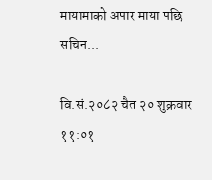मायामाको अपार माया पछि सचिन...

वि.सं.२०८२ चैत २० शुक्रवार ११:०१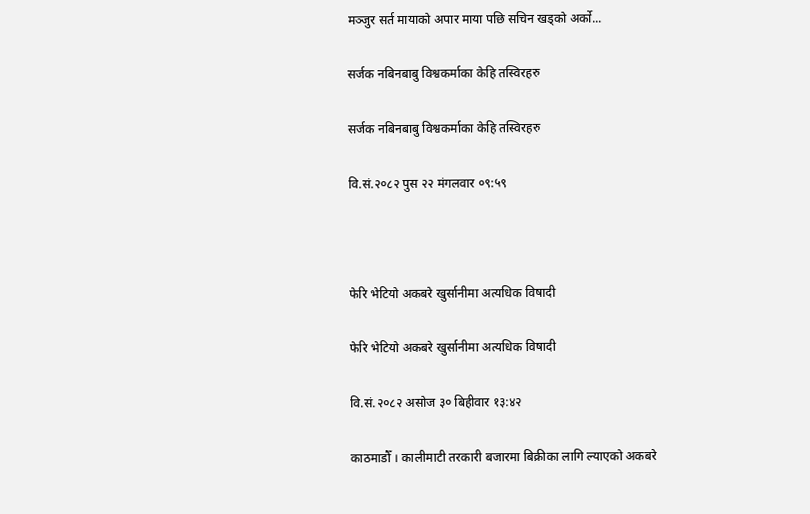मञ्जुर सर्त मायाको अपार माया पछि सचिन खड्को अर्को...

सर्जक नबिनबाबु विश्वकर्माका केहि तस्विरहरु

सर्जक नबिनबाबु विश्वकर्माका केहि तस्विरहरु

वि.सं.२०८२ पुस २२ मंगलवार ०९:५९



फेरि भेटियो अकबरे खुर्सानीमा अत्यधिक विषादी

फेरि भेटियो अकबरे खुर्सानीमा अत्यधिक विषादी

वि.सं.२०८२ असोज ३० बिहीवार १३:४२

काठमाडौँ । कालीमाटी तरकारी बजारमा बिक्रीका लागि ल्याएको अकबरे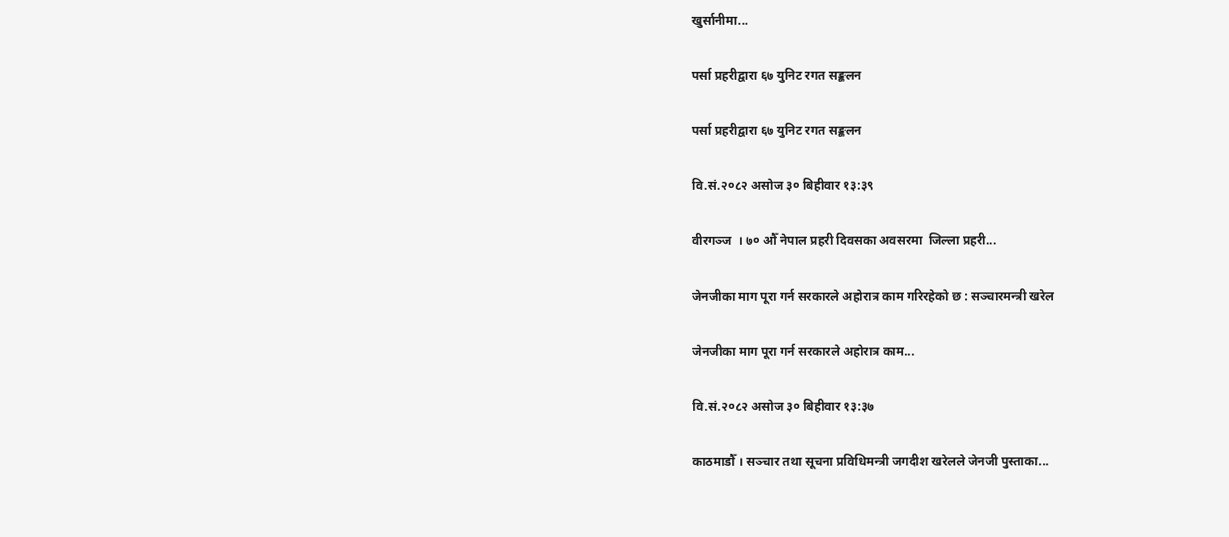खुर्सानीमा...

पर्सा प्रहरीद्वारा ६७ युनिट रगत सङ्कलन

पर्सा प्रहरीद्वारा ६७ युनिट रगत सङ्कलन

वि.सं.२०८२ असोज ३० बिहीवार १३:३९

वीरगञ्ज  । ७० औँ नेपाल प्रहरी दिवसका अवसरमा  जिल्ला प्रहरी...

जेनजीका माग पूरा गर्न सरकारले अहोरात्र काम गरिरहेको छ : सञ्चारमन्त्री खरेल

जेनजीका माग पूरा गर्न सरकारले अहोरात्र काम...

वि.सं.२०८२ असोज ३० बिहीवार १३:३७

काठमाडौँ । सञ्चार तथा सूचना प्रविधिमन्त्री जगदीश खरेलले जेनजी पुस्ताका...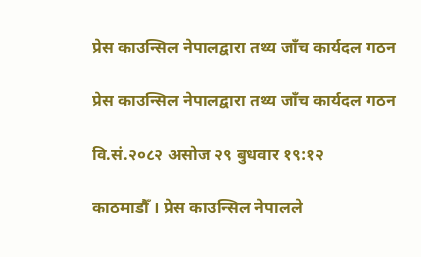प्रेस काउन्सिल नेपालद्वारा तथ्य जाँच कार्यदल गठन

प्रेस काउन्सिल नेपालद्वारा तथ्य जाँच कार्यदल गठन

वि.सं.२०८२ असोज २९ बुधवार १९:१२

काठमाडौँ । प्रेस काउन्सिल नेपालले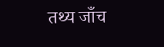तथ्य जाँच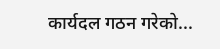कार्यदल गठन गरेको...